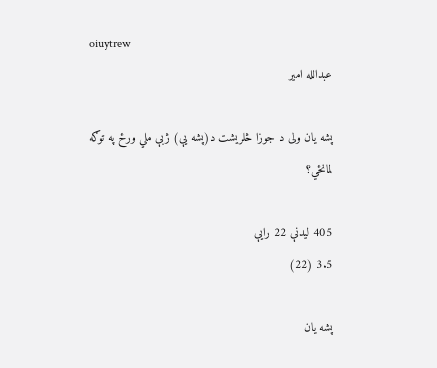oiuytrew
عبدالله امير

پشه يان ولی د جوزا څلريشت د(پشه يې) ژبې ملي ورځ په توګه لمانځي؟

405 لیدنې 22 رایې
3.5 (22)

پشه یان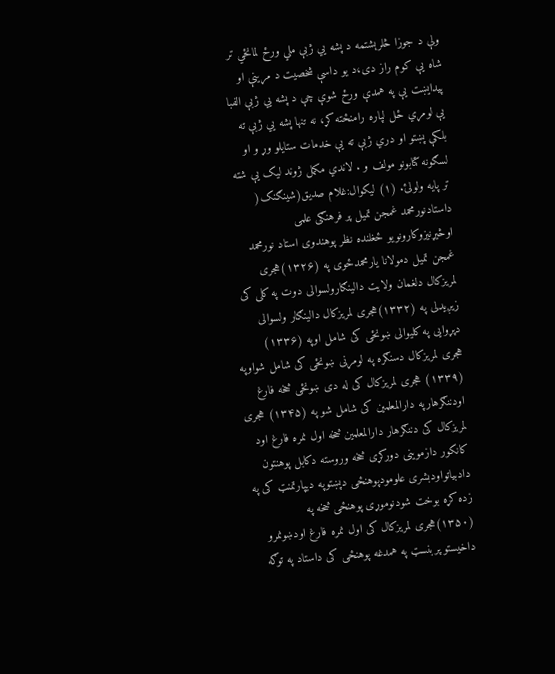ولې د جوزا څلرېشتمه د پشه يي ژبې ملي ورځ لمانځي تر شاه یې کوم راز دی،د یو داسې شخصیت د مړینې او پیدایښت یې په همدې ورځ شوې چې د پشه يي ژبې الفبا یې لومړي ځل لپاره رامنځته کړ، نه تنها پشه يي ژبې ته بلکې پښتو او دري ژبې ته یې خدمات ستایلو وړ و او لسګونه کتابونو مولف و . لاندي مکمل ژوند لیک یې شته تر پایه ولولئ. (۱) لیکوال:غلام صدیق(شینګنک( داستادنورمحمد غمجن تمیل پر فرهنګی علمی اوڅیړنیزوکارونویو ځغلنده نظر پوهندوی‌‌‌‌‌‌ استاد نورمحمد غمجن تمیل دمولانا یارمحمدځوی په (۱۳۲۶)هجری لمریزکال دلغمان ولایت دالینګارولسوالی دوت په کلی کی زیږیدلی په (۱۳۳۲)هجری لمریزکال دالینګار ولسوالی دپړوایی په کلیوالی ښونځی کی شامل اوپه (۱۳۳۶) هجری لمریزکال دسنګره په لومړنی ښونځی کی شامل شواوپه (۱۳۳۹) هجری لمریزکال کی له دی ښونځی څخه فارغ اودننګرهارپه دارالمعلمین کی شامل شو په (۱۳۴۵) هجری لمریزکال کی دننګرهار دارالمعلمین څخه اول نمره فارغ اود کانکور دازموینی دورکړی څخه وروسته دکابل پوهنتون دادبیاتواودبشری علومودپوهنځی دپښتوپه دیپارتمنټ کی په زده کړه بوخت شودنوموړی پوهنځی څخه په (۱۳۵۰)هجری لمریزکال کی اول نمره فارغ اودښونمرو داخیستو پربنسټ په همدغه پوهنځی کی داستاد په توګه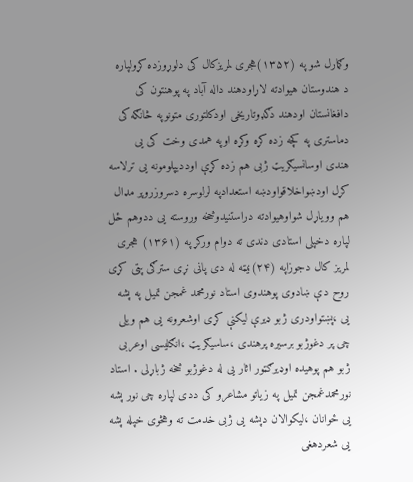وګمارل شو په (۱۳۵۲)هجری لمریزکال کی دلوړوزده کړولپاره د هندوستان هیوادته لاړاودهند داله آباد په پوهنتون کی دافغانستان اودهند دګډوتاریخی اودکلتوری متونوپه څانګه کی دماستری په کچه زده کړه وکړه اوپه همدی وخت کی یی هندی اوسانسیګریټ ژبی هم زده کړې اوددیپلومونه یی ترلاسه کړل اودښواخلاقواودښه استعدادپه لرلوسره دسروزروپر مډال هم وویاړل شواوهیوادته دراستنیدوڅخه وروسته یی ددوهم ځل لپاره دخپلی استادی دندی ته دوام ورکړ په (۱۳۶۱) هجری لمریز کال دجوزاپه (۲۴)نیټه له دی پانی نړی سترګی پټی کړی روح دې ښادوی پوهندوی استاد نورمحمد غمجن تمیل په پشه یی ،پښتواودری ژبو ډیرې لیکنې کړی اوشعرونه یی هم ویلی چی پر دغوژبو برسیره پرهندی ،ساسیګریټ ،انګلیسی اوعربی ژبو هم پوهیده اوډیرګټور اثار یی له دغوژبو څخه ژباړلی . استاد نورمحمدغمجن تمیل په زیاتو مشاعرو کی ددی لپاره چی نور پشه یی ځوانان ،لیکوالان دپشه یی ژبی خدمت ته وهڅوی خپله پشه یی شعردهغی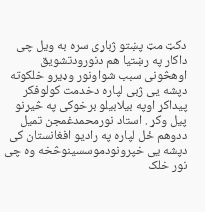دکټ مټ پښتو ژباړی سره به ویل چی داکار په رښتیا هم دنورودتشویق اوهڅونی سبب شواونور وډیرو خلکوته دپشه یی ژبی لپاره دخدمت کولوفکر پیداکړ اوپه بیلابیلو برخوکی په څیړنو پیل وکړ . استاد نورمحمدغمجن تمیل ددوهم ځل لپاره په رادیو افغانستان کی دپشه یی خپرونودموسسینوڅخه وه چی نور خلک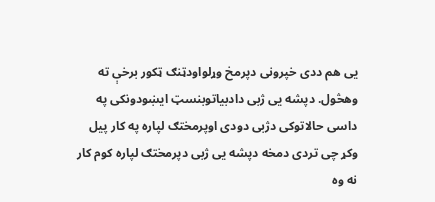یی هم ددی خپرونی دپرمخ وړلواودټنګ ټکور برخې ته وهڅول. دپشه یی ژبی دادبیاتوبنسټ ایښودونکی په داسی حالاتوکی دژبی دودی اوپرمختګ لپاره په کار پیل وکړ چی تردی دمخه دپشه یی ژبی دپرمختګ لپاره کوم کار نه وه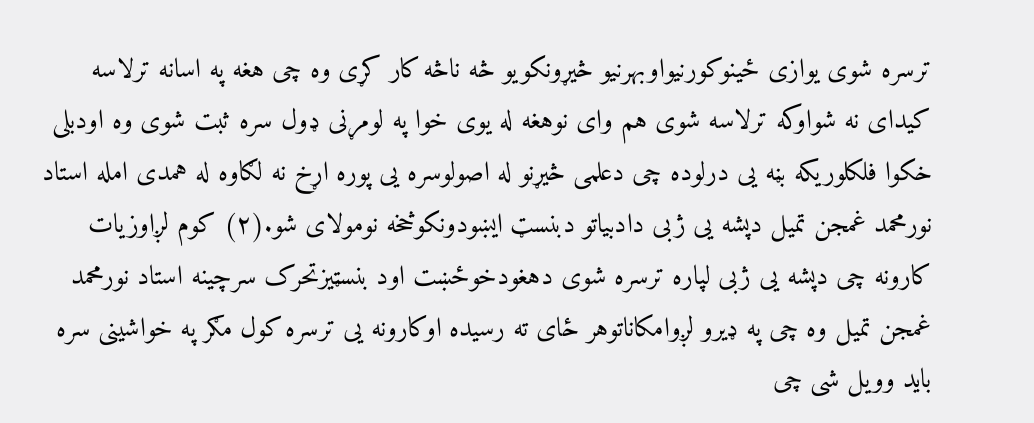ترسره شوی یوازی ځینوکورنیواوبهرنیو څیړونکویو څه ناڅه کار کړی وه چی هغه په اسانه ترلاسه کیدای نه شواوکه ترلاسه شوی هم وای نوهغه له یوی خوا په لومړنی ډول سره ثبت شوی وه اودبلی خکوا فلکلوریکه بڼه یی درلوده چی دعلمی څیړنو له اصولوسره یی پوره اړخ نه لګاوه له همدی امله استاد نورمحمد غمجن تمیل دپشه یی ژبی دادبیاتو دبنسټ ایښودونکوڅخه نومولای شو.(۲) کوم لږاوزیات کارونه چی دپشه یی ژبی لپاره ترسره شوی دهغودخوځښت اود بنسټیزتحرک سرچینه استاد نورمحمد غمجن تمیل وه چی په ډیرو لږوامکاناتوهر ځای ته رسیده اوکارونه یی ترسره کول مګر په خواشینی سره باید وویل شی چی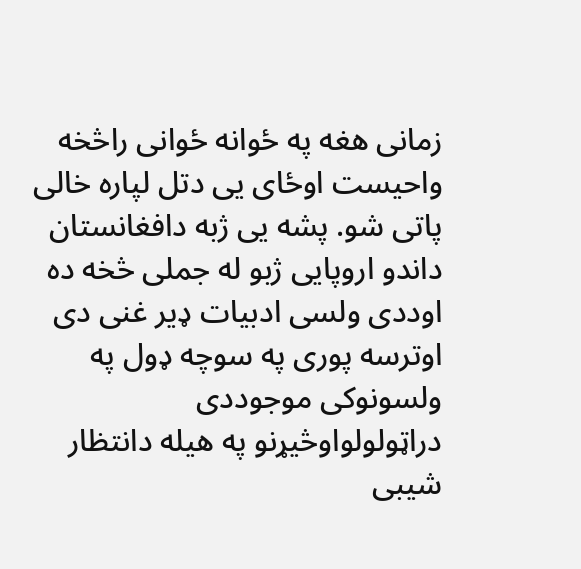زمانی هغه په ځوانه ځوانی راڅخه واحیست اوځای یی دتل لپاره خالی پاتی شو. پشه یی ژبه دافغانستان داندو اروپایی ژبو له جملی څخه ده اوددی ولسی ادبیات ډیر غنی دی اوترسه پوری په سوچه ډول په ولسونوکی موجوددی دراټولولواوڅیړنو په هیله دانتظار شیبی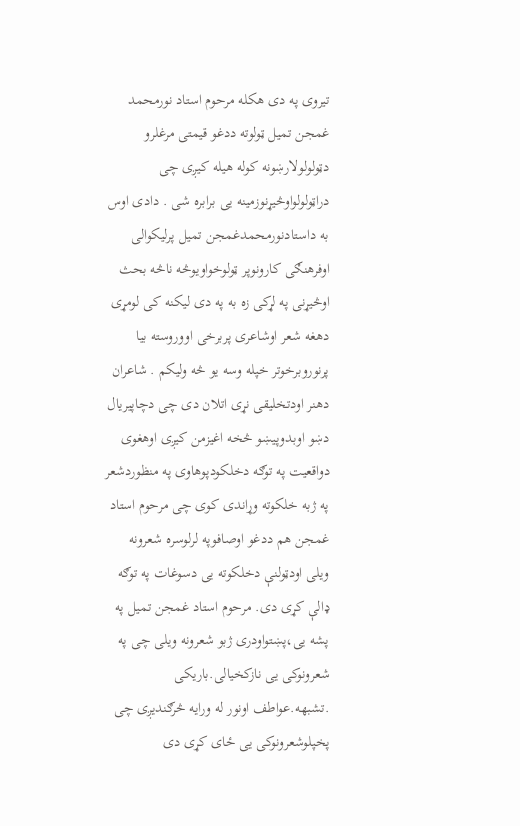تیروی په دی هکله مرحوم استاد نورمحمد غمجن تمیل ټولوته ددغو قیمتی مرغلرو دټولولولارښونه کوله هیله کیږی چی دراټولولواوڅیړنوزمینه یی برابره شی . دادی اوس به داستادنورمحمدغمجن تمیل پرلیکوالی اوفرهنګی کارونوپر ټولوخواویوڅه ناڅه بحث اوڅیړنی په لړکی زه به په دی لیکنه کی لومړی دهغه شعر اوشاعری پربرخی اووروسته بیا پرنوروبرخوتر خپله وسه یو څه ولیکم . شاعران دهنر اودتخلیقی نړی اتلان دی چی دچاپیریال دښو اوبدوپیښو څخه اغیزمن کیږی اوهغوی دواقعیت په توګه دخلکودپوهاوی په منظوردشعر په ژبه خلکوته وړاندی کوی چی مرحوم استاد غمجن هم ددغو اوصافوپه لرلوسره شعرونه ویلی اودټولنې دخلکوته یی دسوغات په توګه ډالې کړی دی. مرحوم استاد غمجن تمیل په پشه یی،پښتواودری ژبو شعرونه ویلی چی په شعرونوکی یی نازکخیالی.باریکی .تشبهه.عواطف اونور له ورایه څرګندیږی چی پخپلوشعرونوکی یی ځای کړی دی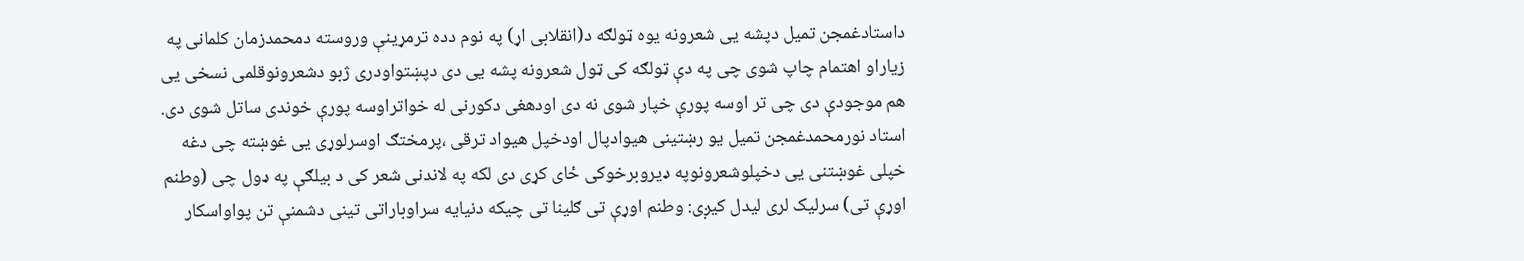داستادغمجن تمیل دپشه یی شعرونه یوه ټولګه د(انقلابی اړ) په نوم دده ترمړینې وروسته دمحمدزمان کلمانی په زیاراو اهتمام چاپ شوی چی په دې ټولګه کی ټول شعرونه پشه یی دی دپښتواودری ژبو دشعرونوقلمی نسخی یی هم موجودې دی چی تر اوسه پورې خپار شوی نه دی اودهغی دکورنی له خواتراوسه پورې خوندی ساتل شوی دی. استاد نورمحمدغمجن تمیل یو رښتینی هیوادپال اودخپل هیواد ترقی ،پرمختګ اوسرلوړی یی غوښته چی دغه خپلی غوښتنی یی دخپلوشعرونوپه ډیروبرخوکی ځای کړی دی لکه په لاندنی شعر کی د بیلګې په ډول چی (وطنم اوړې تی) سرلیک لری لیدل کیږی: وطنم اوړې تی ګلینا تی چیکه دنیایه سراوباراتی تینی دشمنې تن پواواسکار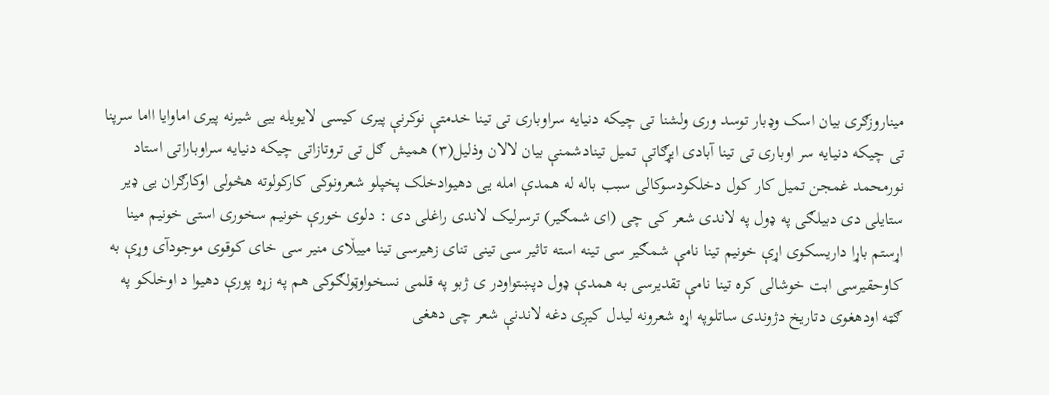میناروزګری بیان اسک وډبار توسد وری ولشنا تی چیکه دنیایه سراوباری تی تینا خدمتې نوکرنې پیری کیسی لایویله بیی شیرنه پیری اماوایا ااما سرپنا تی چیکه دنیایه سر اوباری تی تینا آبادی ایړګاتې تمیل تینادشمنې بیان لالان وذلیل(۳) همیش ګل تی تروتازاتی چیکه دنیایه سراوباراتی استاد نورمحمد غمجن تمیل کار کول دخلکودسوکالی سبب باله له همدې امله یی دهیوادخلک پخپلو شعرونوکی کارکولوته هڅولی اوکارګران یی ډیر ستایلی دی دبیلګی په ډول په لاندی شعر کی چی (ای شمګیر) ترسرلیک لاندی راغلی دی : دلوی خورې خونیم سخوری استی خونیم مینا اړستم باړا داریسکوی اړې خونیم تینا نامې شمګیر سی تینه استه تاثیر سی تینی تنای زهیرسی تینا مییڵای منیر سی خای کوقوی موجودآی وړې به کاوحقیرسی ابت خوشالی کره تینا نامې تقدیرسی به همدې ډول دپښتواودر ی ژبو په قلمی نسخواوټولګوکی هم په زړه پورې دهیوا د اوخلکو په ګټه اودهغوی دتاریخ دژوندی ساتلوپه اړه شعرونه لیدل کیږی دغه لاندنې شعر چی دهغی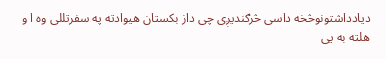دیادداشتونوڅخه داسی څرګندیږی چی داز بکستان هیوادته په سفرتللی وه ا و هلته به یی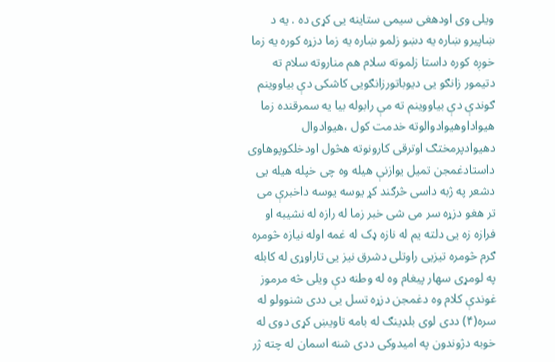ویلی وی اودهغی سیمی ستاینه یی کړی ده . یه د ښاپیرو ښاره یه دښو زلمو ښاره یه زما دزړه کوره یه زما خوږه کوره داستا زلموته سلام هم مناروته سلام ته دتیمور زانګو یی دیوباتورزانګویی کاشکی دې بیاووینم ګوندې دې بیاووینم ته مې رابوله بیا یه سمرقنده زما هیواداوهیوادوالوته خدمت کول ،هیوادوال دهیوادپرمختګ اوترقی کارونوته هڅول اودخلکوپوهاوی داستادغمجن تمیل یوازنې هیله وه چی خپله هیله یی دشعر په ژبه داسی څرګند کړ یوسه یوسه داخبرې می تر هغو دزړه سر می شی خبر زما له رازه له نشیبه او فرازه زه یی دلته یم له نازه ډک له غمه اوله نیازه څومره ګرم څومره تیزیی راوتلی دشرق نیز یی تاراوړی له کابله په لومړی سهار پیغام وه له وطنه دې ویلی څه مرموز غوندې کلام وه دغمجن دزړه تسل یی ددی شنوولو له سره(۴) ددی لوی بلډینګ له بامه تاویښ کړی دوی له خوبه دژوندون په امیدوکی ددی شنه اسمان له چته ژر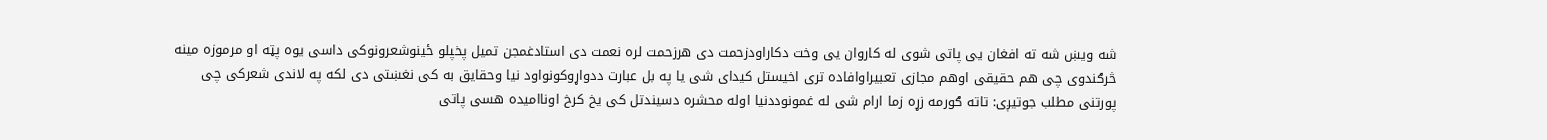شه ویښ شه ته افغان یی پاتی شوی له کاروان یی وخت دکاراودزحمت دی هرزحمت لره نعمت دی استادغمجن تمیل پخپلو ځینوشعرونوکی داسی یوه پټه او مرموزه مینه څرګندوی چی هم حقیقی اوهم مجازی تعبیراوافاده تری اخیستل کیدای شی یا په بل عبارت ددواړوکونواود نیا وحقایق به کی نغښتی دی لکه په لاندی شعرکی چی پورتنی مطلب جوتیږی: تاته ګورمه زړه زما ارام شی له غمونوددنیا اوله محشره دسیندتل کی یخ کرخ اوناامیده هسی پاتی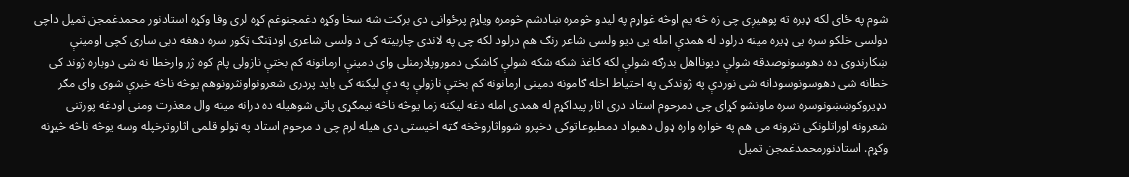شوم په ځای لکه ډبره ته پوهیږی چی زه څه یم اوڅه غواړم په لیدو څومره ښادشم څومره ویاړم پرځوانی دی برکت شه سخا وکړه دغمجنوغم کړه لری وفا وکړه استادنور محمدغمجن تمیل داچی دولسی خلکو سره یی ډیره مینه درلود له همدې امله یی دیو ولسی شاعر رنګ هم درلود لکه چی په لاندی چاربیته کی د ولسی شاعری اودټنګ ټکور سره دهغه دبی ساری کچی اومینې ښکارندوی ده دهوسونوصدقه شولې دیونااهل بدرګه شولې لکه کاغذ شکه شکه شولې کاشکی دموروپلارمنلی وای دمینې ارمانونه کم بختې نازولی پام کوه ژر وارخطا نه شی دوباره ژوند کی خطانه شی دهوسونوسودانه شی نوردې په ژوندکی په احتیاط اخله ګامونه دمینی ارمانونه کم بختې نازولې په دې لیکنه کی باید پردری شعرونواونثرونوهم یوڅه ناڅه خبرې شوی وای مګر دډیروکوښښونوسره سره ماونشو کړای چی دمرحوم استاد دری اثار پیداکړم له همدی امله دغه لیکنه زما یوڅه ناڅه نیمګړی پاتی شوهیله ده درانه مینه وال معذرت ومنی اودغه پورتنی شعرونه اوراتلونکی نثرونه می هم په خواره واره ډول دهیواد دمطبوعاتوکی دخپرو شوواثاروڅخه ګټه اخیستی دی هیله لرم چی د مرحوم استاد په ټولو قلمی اثاروترخپله وسه یوڅه ناڅه څیړنه وکړم. استادنورمحمدغمجن تمیل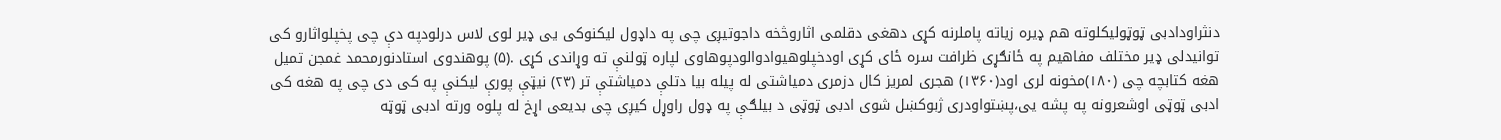دنثراودادبی ټوټولیکلوته هم ډیره زیاته پاملرنه کړی دهغی دقلمی اثاروڅخه داجوتیږی چی په داډول لیکنوکی یی ډیر لوی لاس درلودپه دې چی پخپلواثارو کی توانیدلی ډیر مختلف مفاهیم په ځانګړی ظرافت سره ځای کړی اودخپلوهیوادوالودپوهاوی لپاره ټولنې ته وړاندی کړی .(۵) پوهندوی استادنورمحمد غمجن تمیل هغه کتابچه چی (۱۸۰)مخونه لری اود(۱۳۶۰) هجری لمریز کال دزمری دمیاشتی له پیله بیا دتلې دمیاشتې تر (۲۳) نیټې پورې لیکنې په کی دی چی په هغه کی ادبی ټوټی اوشعرونه په پشه یی،پښتواودری ژبوکښل شوی ادبی ټوټی د بیلګې په ډول راوړل کیږی چی بدیعی اړخ له پلوه ورته ادبی ټوټه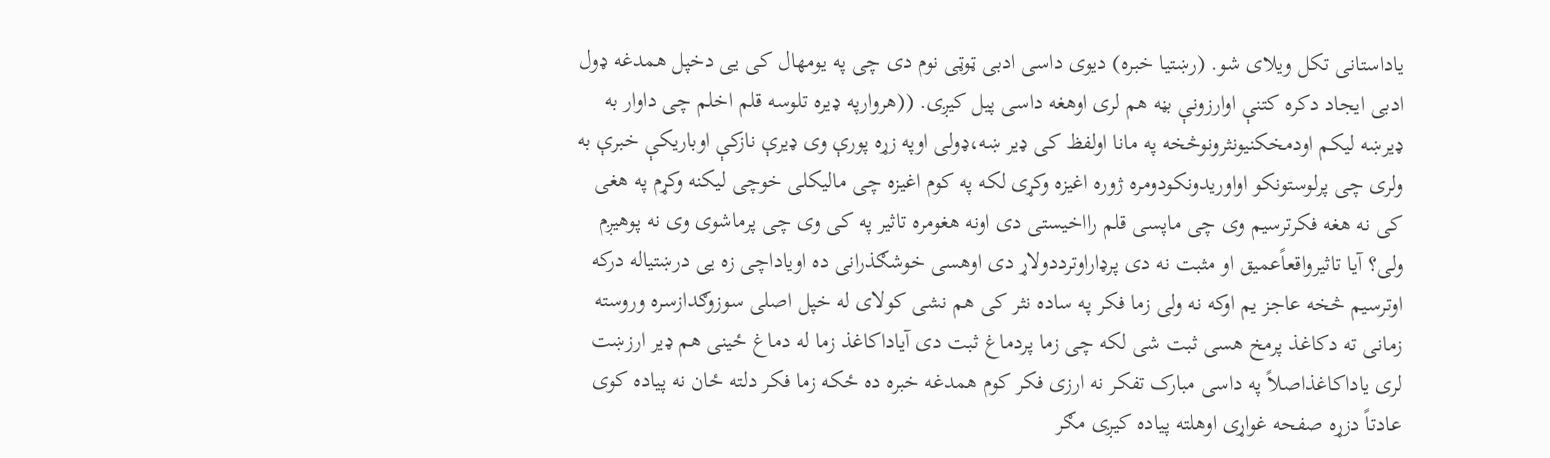یاداستانی تکل ویلای شو. (رښتیا خبره) دیوی داسی ادبی ټوټی نوم دی چی په یومهال کی یی دخپل همدغه ډول ادبی ایجاد دکره کتنې اوارزونې بڼه هم لری اوهغه داسی پیل کیږی. ((هروارپه ډیره تلوسه قلم اخلم چی داوار به ډیرښه لیکم اودمخکنیونثرونوڅخه په مانا اولفظ کی ډیر ښه،ډولی اوپه زړه پورې وی ډیرې نازکې اوباریکې خبرې به ولری چی پرلوستونکو اواوریدونکودومره ژوره اغیزه وکړی لکه په کوم اغیزه چی مالیکلی خوچی لیکنه وکړم په هغی کی نه هغه فکرترسیم وی چی ماپسی قلم رااخیستی دی اونه هغومره تاثیر په کی وی چی پرماشوی وی نه پوهیږم ولی؟ آیا تاثیرواقعاًعمیق او مثبت نه دی پرډاراوترددولاړ دی اوهسی خوشګذرانی ده اویاداچی زه یی درښتیاله درکه اوترسیم څخه عاجز یم اوکه نه ولی زما فکر په ساده نثر کی هم نشی کولای له خپل اصلی سوزوګدازسره وروسته زمانی ته دکاغذ پرمخ هسی ثبت شی لکه چی زما پردماغ ثبت دی آیاداکاغذ زما له دماغ ځینی هم ډیر ارزښت لری یاداکاغذاصلاً په داسی مبارک تفکر نه ارزی فکر کوم همدغه خبره ده ځکه زما فکر دلته ځان نه پیاده کوی عادتاً دزړه صفحه غواړی اوهلته پیاده کیږی مګر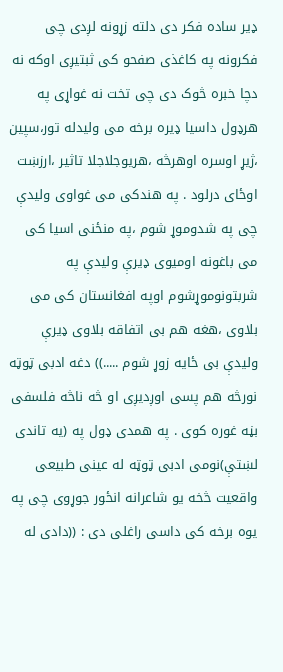ډیر ساده فکر دی دلته زړونه لږدی چی فکرونه په کاغذی صفحو کی ثبتیږی اوکه نه دچا خبره څوک دی چی تخت نه غواړی په هرډول داسیا ډیره برخه می ولیدله تور،سپین ،ژیړ اوسره اوهرڅه ،هریوجلاجلا تاثیر ،ارزښت اوځای درلود . په هندکی می غواوی ولیدې چی په شدوموړ شوم ،په منځنی اسیا کی می باغونه اومیوی ډیرې ولیدې په شربتونوموړشوم اوپه افغانستان کی می بلاوی ،هغه هم بی اتفاقه بلاوی ډیرې ولیدې بی ځایه زوړ شوم .....)) دغه ادبی ټوټه نورڅه هم پسی اوږدیږی او څه ناڅه فلسفی بڼه غوره کوی . په همدی ډول په (یه تاندی لښتې)نومی ادبی ټوټه له عینی طبیعی واقعیت څخه یو شاعرانه انځور جوړوی چی په یوه برخه کی داسی راغلی دی : ((دادی له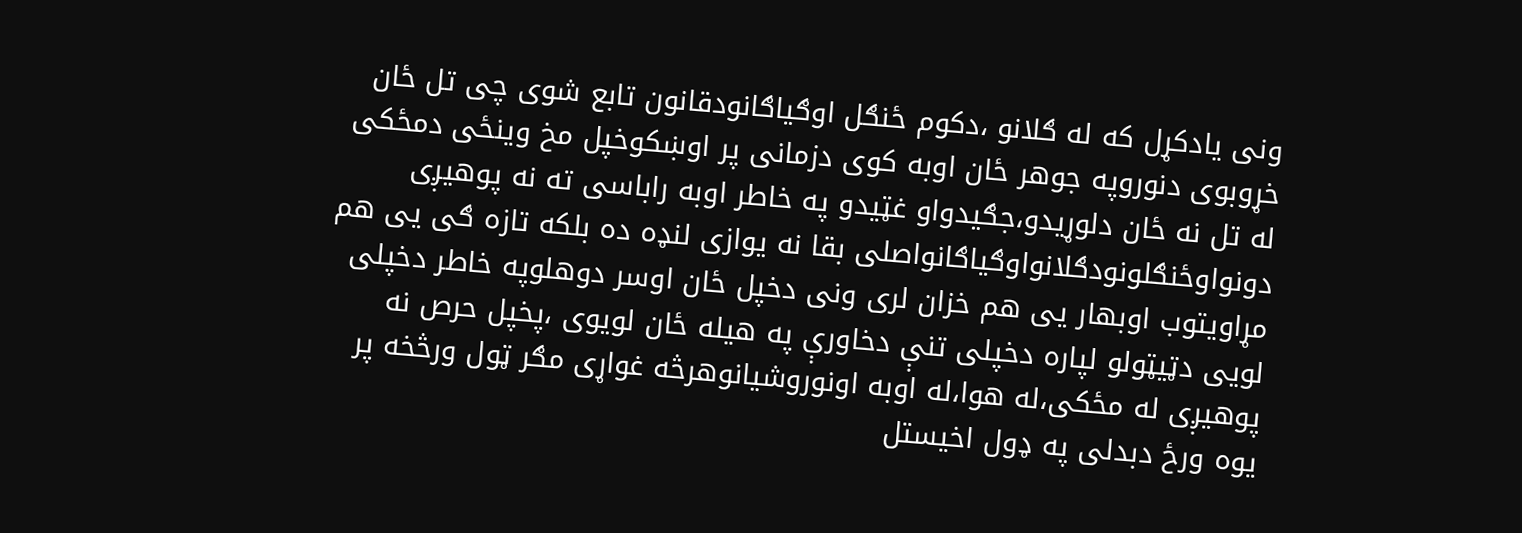ونی یادکړل که له ګلانو ،دکوم ځنګل اوګیاګانودقانون تابع شوی چی تل ځان خړوبوی دنوروپه جوهر ځان اوبه کوی دزمانی پر اوښکوخپل مخ وینځی دمځکی له تل نه ځان دلوړیدو،جګیدواو غټیدو په خاطر اوبه راباسی ته نه پوهیږی دونواوځنګلونودګلانواوګیاګانواصلی بقا نه یوازی لنډه ده بلکه تازه ګی یی هم مړاویتوب اوبهار یی هم خزان لری ونی دخپل ځان اوسر دوهلوپه خاطر دخپلی لویی دټیټولو لپاره دخپلی تنې دخاورې په هیله ځان لویوی ،پخپل حرص نه پوهیږی له مځکی،له هوا،له اوبه اونوروشیانوهرڅه غواړی مګر ټول ورڅخه پر یوه ورځ دبدلی په ډول اخیستل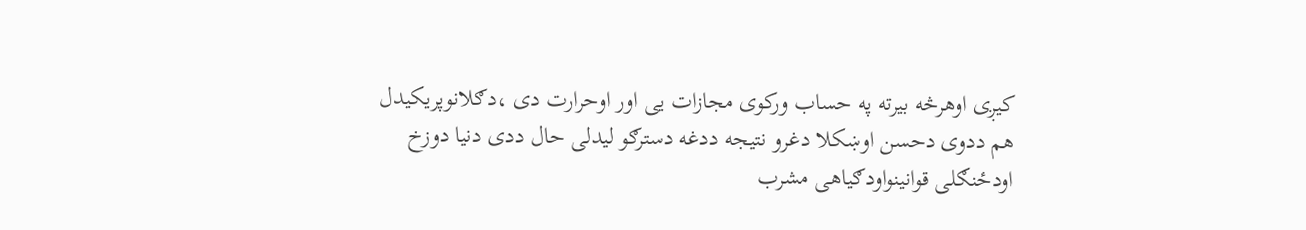کیږی اوهرڅه بیرته په حساب ورکوی مجازات یی اور اوحرارت دی ،دګلانوپریکیدل هم ددوی دحسن اوښکلا دغرو نتیجه ددغه دسترګو لیدلی حال ددی دنیا دوزخ اودځنګلی قوانینواودګیاهی مشرب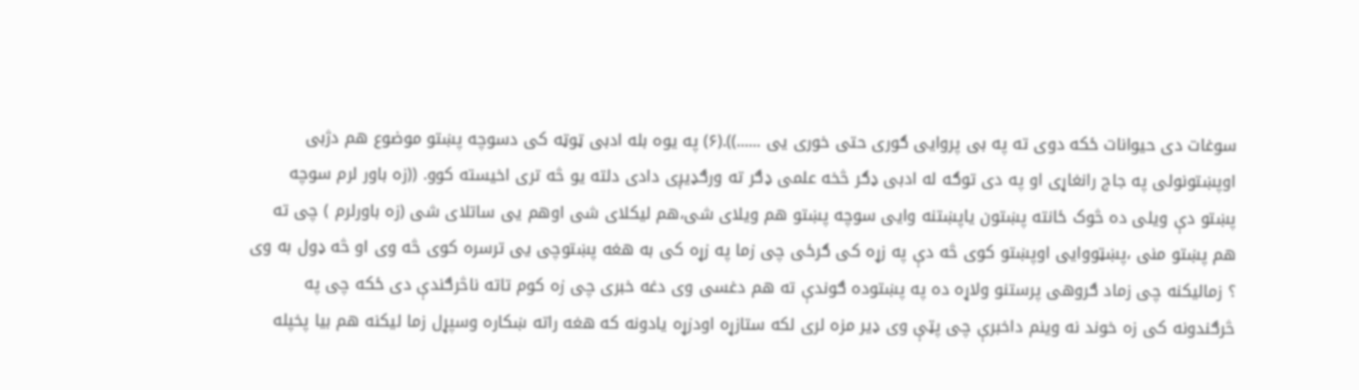سوغات دی حیوانات ځکه دوی ته په بی پروایی ګوری حتی خوری یی ......)).(۶) په یوه بله ادبی ټوټه کی دسوچه پښتو موضوع هم دژبی اوپښتونولی په جاج رانغاړی او په دی توګه له ادبی ډګر څخه علمی ډګر ته ورګډیږی دادی دلته یو څه تری اخیسته کوو. ((زه باور لرم سوچه پښتو دې ویلی ده څوک ځانته پښتون یاپښتنه وایی سوچه پښتو هم ویلای شی،هم لیکلای شی اوهم یی ساتلای شی (زه باورلرم ) چی ته هم پښتو منی ،پښټووایی اوپښتو کوی څه دې په زړه کی ګرځی چی زما په زړه کی به هغه پښتوچی یی ترسره کوی څه وی او څه ډول به وی ؟ زمالیکنه چی زماد ګروهی پرستنو ولاړه ده په پښتوده ګوندې ته هم دغسی وی دغه خبری چی زه کوم تاته ناڅرګندې دی ځکه چی په څرګندونه کی زه خوند نه وینم داخبرې چی پټې وی ډیر مزه لری لکه ستازړه اودزړه یادونه که هغه راته ښکاره وسپړل زما لیکنه هم بیا پخپله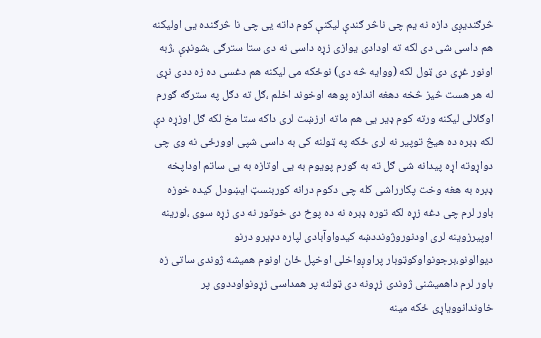څرګندیږی دازه نه یم چی ناڅر ګندې لیکنې کوم داته یی چی نا څرګنده یی اولیکنه هم داسی شی دی لکه ته اودادی یوازی زړه داسی نه دی ستا سترګی ،شونډې ،ژبه اونور غړی دی ټول لکه (ووایه څه دی) نوځکه می لیکنه هم دغسی ده زه ددی نړی له هر هست څیز څخه دهغه اندازه پوهه اوخوند اخلم ،ګل ته دګل په سترګه ګورم اوګلالی لیکنه ورته کوم ډیر یی هم ماته ارزښت لری داکه ستا مخ لکه ګل اوزړه دې لکه ډبره ده هیڅ توپیر نه لری ځکه په ټولنه کی به داسی شپی اوورځی نه وی چی دواړوته اړه پیدانه شی ګل ته به ګورم پویوم به یی اوتازه به یی ساتم اوداپخه ډبره به هغه وخت پکارراشی کله چی دکوم درانه کوربنسټ ایښودل کیده خوزه باور لرم چی دغه زړه لکه توره ډبره نه ده پوخ دی خوتور نه دی زړه سوی ،لورینه اوپیرزوینه لری اودنوروژونددښه کیدواوآبادی لپاره دډیرو درنو دیوالونو،برجونواوکوټوبار پراوږواخلی اوخپل ځان اونوم همیشه ژوندی ساتی زه باور لرم داهمیشنی ژوندی زړونه دی ټولنه پر همداسی زړونواوددوی پر خاوندانوویاړی ځکه مینه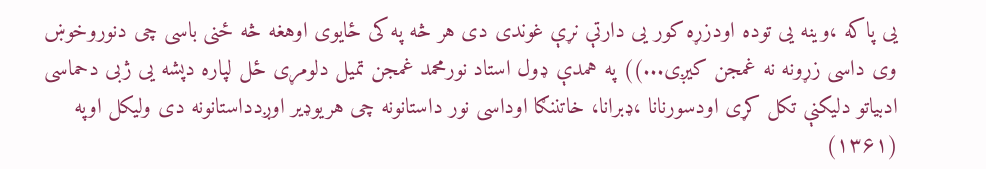یی پاکه ،وینه یی توده اودزړه کور یی دارتې نړې غوندی دی هر څه په کی ځایوی اوهغه څه ځنی باسی چی دنوروخوښ وی داسی زړونه نه غمجن کیږی...)) په همدې ډول استاد نورمحمد غمجن تمیل دلومړی ځل لپاره دپشه یی ژبی دحماسی ادبیاتو دلیکنې تکل کړی اودسورنانا ،ډبرانا، خاتننګا اوداسی نور داستانونه چی هریوډیر اوږدداستانونه دی ولیکل اوپه (۱۳۶۱)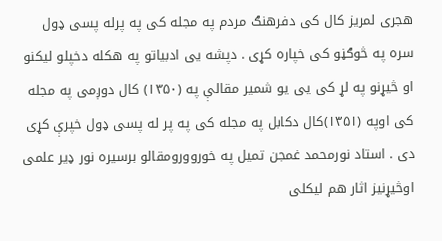هجری لمریز کال کی دفرهنګ مردم په مجله کی په پرله پسی ډول سره په څوګڼو کی خپاره کړی . دپشه یی ادبیاتو په هکله دخپلو لیکنو او څیړنو په لړ کی یی یو شمیر مقالې په (۱۳۵۰) کال دوږمی په مجله کی اوپه (۱۳۵۱)کال دکابل په مجله کی په پر له پسی ډول خپرې کړی دی . استاد نورمحمد غمجن تمیل په خوروورومقالو برسیره نور ډیر علمی اوڅیړنیز اثار هم لیکلی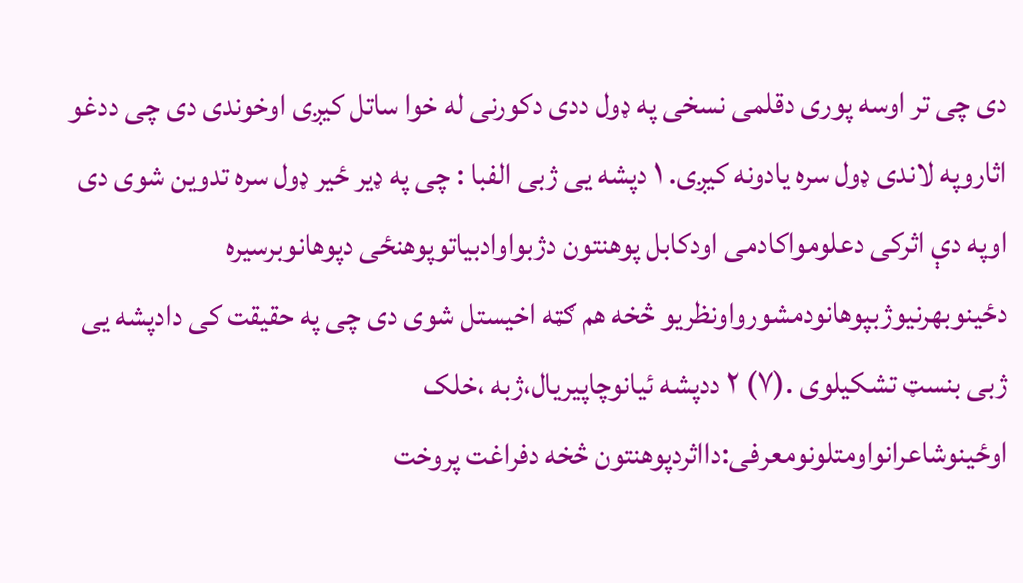دی چی تر اوسه پوری دقلمی نسخی په ډول ددی دکورنی له خوا ساتل کیږی اوخوندی دی چی ددغو اثاروپه لاندی ډول سره یادونه کیږی. ۱ دپشه یی ژبی الفبا : چی په ډیر ځیر ډول سره تدوین شوی دی اوپه دې اثرکی دعلومواکادمی اودکابل پوهنتون دژبواوادبیاتوپوهنځی دپوهانوبرسیره دځینوبهرنیوژبپوهانودمشورواونظریو څخه هم ګټه اخیستل شوی دی چی په حقیقت کی دادپشه یی ژبی بنسټ تشکیلوی .(۷) ۲ ددپشه ئیانوچاپیریال،ژبه ،خلک اوځینوشاعرانواومتلونومعرفی:دااثردپوهنتون څخه دفراغت پروخت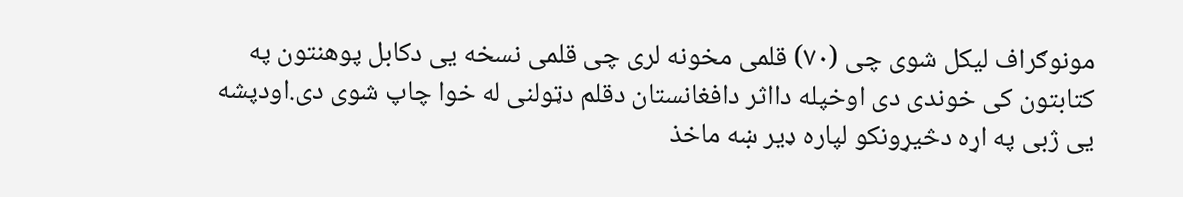مونوګراف لیکل شوی چی (۷۰) قلمی مخونه لری چی قلمی نسخه یی دکابل پوهنتون په کتابتون کی خوندی دی اوخپله دااثر دافغانستان دقلم دټولنی له خوا چاپ شوی دی.اودپشه یی ژبی په اړه دڅیړونکو لپاره ډیر ښه ماخذ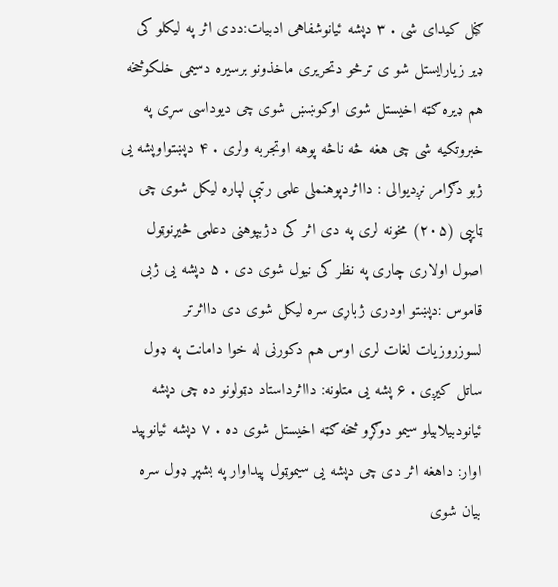ګڼل کیدای شی . ۳ دپشه ئیانوشفاهی ادبیات:ددی اثر په لیکلو کی ډیر زیارایستل شو ی ترڅو دتحریری ماخذونو برسیره دسیمی خلکوڅخه هم ډیره ګټه اخیستل شوی اوکوښښ شوی چی دیوداسی سړی په خبروتکیه شی چی هغه څه ناڅه پوهه اوتجربه ولری . ۴ دپښتواوپشه یی ژبو دګرامر نږدیوالی : دااثردپوهنملی علمی رتبې لپاره لیکل شوی چی ټایپی (۲۰۵) مخونه لری په دی اثر کی دژبپوهنی دعلمی څیړنوټول اصول اولاری چاری په نظر کی نیول شوی دی . ۵ دپشه یی ژبی قاموس :دپښتو اودری ژباړی سره لیکل شوی دی دااثرتر لسوزروزیات لغات لری اوس هم دکورنی له خوا دامانت په ډول ساتل کیږی . ۶ پشه یی متلونه: دااثرداستاد دټولونو ده چی دپشه ئیانودبیلابیلو سیمو دوګړو څخه ګټه اخیستل شوی ده . ۷ دپشه ئیانوپید اوار: داهغه اثر دی چی دپشه یی سیموټول پیداوار په بشپړ ډول سره بیان شوی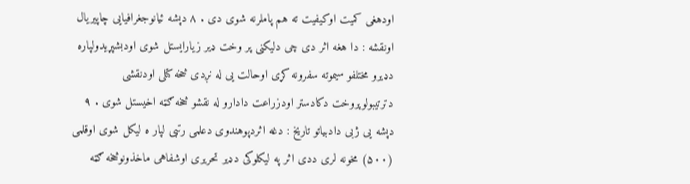اودهغی کمیت اوکیفیت ته هم پاملرنه شوی دی . ۸ دپشه ئیانوجغرافیایی چاپیریال اونقشه : دا هغه اثر دی چی دلیکنی پر وخت ډیر زیارایستل شوی اودبشپړیدولپاره دډیرو مختلفو سیموته سفرونه کړی اوحالت یی له نږدی څخه کتلی اودنقشی دترتیبولوپروخت دکادستر اودزراعت دادارو له نقشو څخه ګټه اخیستل شوی . ۹ دپشه یی ژبی دادبیاتو تاریخ : دغه اثردپوهندوی دعلمی رتبی لپار ه لیکل شوی اوقلمی (۵۰۰) مخونه لری ددی اثر په لیکلوکی دډیر تحریری اوشفاهی ماخذونوڅخه ګټه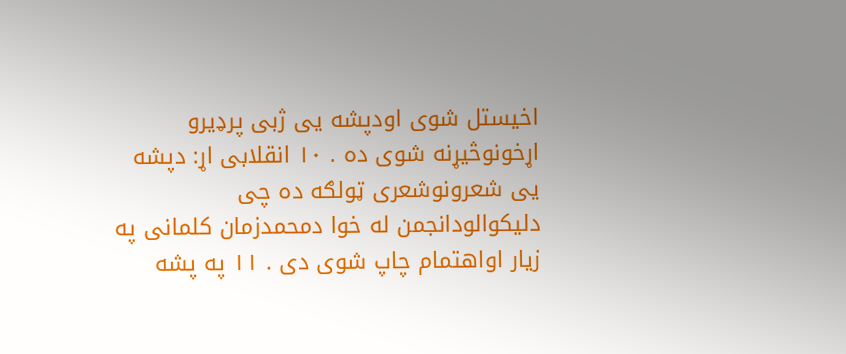اخیستل شوی اودپشه یی ژبی پرډیرو اړخونوڅیړنه شوی ده . ۱۰ انقلابی اړ: دپشه یی شعرونوشعری ټولګه ده چی دلیکوالودانجمن له خوا دمحمدزمان کلمانی په زیار اواهتمام چاپ شوی دی . ۱۱ په پشه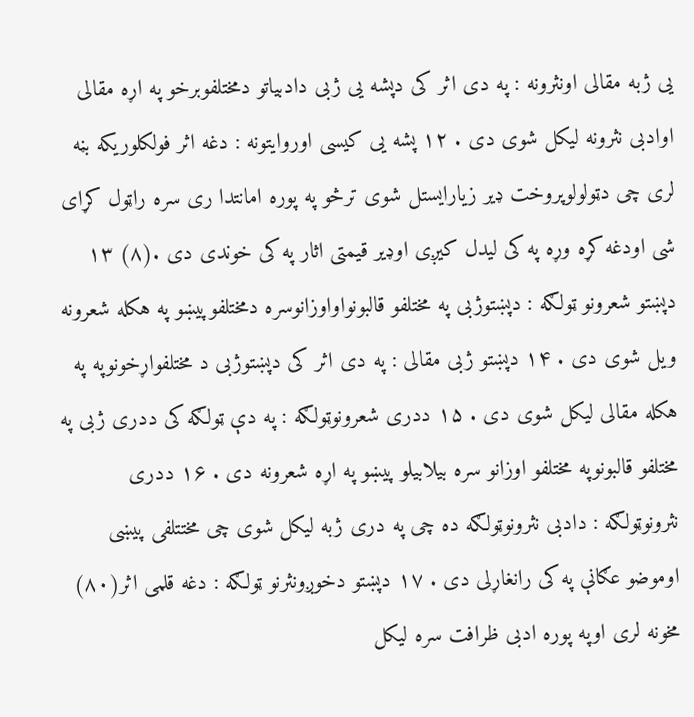یی ژبه مقالی اونثرونه : په دی اثر کی دپشه یی ژبی دادبیاتو دمختلفوبرخو په اړه مقالی اوادبی نثرونه لیکل شوی دی . ۱۲ پشه یی کیسی اوروایتونه : دغه اثر فولکلوریکه بڼه لری چی دټولولوپروخت ډیر زیارایستل شوی ترڅو په پوره امانتدا ری سره راټول کړای شی اودغه کړه وړه په کی لیدل کیږی اوډیر قیمتی اثار په کی خوندی دی .(۸) ۱۳ دپښتو شعرونو ټولګه : دپښتوژبی په مختلفو قالبونواواوزانوسره دمختلفوپيښو په هکله شعرونه ویل شوی دی . ۱۴ دپښتو ژبی مقالی : په دی اثر کی دپښتوژبی د مختلفواړخونوپه په هکله مقالی لیکل شوی دی . ۱۵ ددری شعرونوټولګه : په دې ټولګه کی ددری ژبی په مختلفو قالبونوپه مختلفو اوزانو سره بیلابیلو پیښو په اړه شعرونه دی . ۱۶ ددری نثرونوټولګه : دادبی نثرونوټولګه ده چی په دری ژبه لیکل شوی چی مختتلفی پیښی اوموضو عګانې په کی رانغاړلی دی . ۱۷ دپښتو دخوږونثرنو ټولګه : دغه قلمی اثر(۸۰) مخونه لری اوپه پوره ادبی ظرافت سره لیکل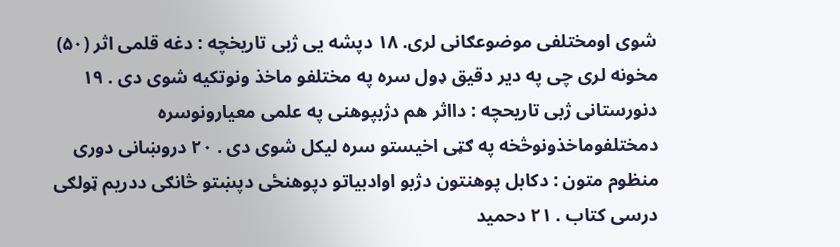شوی اومختلفی موضوعګانی لری. ۱۸ دپشه یی ژبی تاریخچه : دغه قلمی اثر (۵۰) مخونه لری چی په دیر دقیق ډول سره په مختلفو ماخذ ونوتکیه شوی دی . ۱۹ دنورستانی ژبی تاریحچه : دااثر هم دژبپوهنی په علمی معیارونوسره دمختلفوماخذونوڅخه په ګټی اخیستو سره لیکل شوی دی . ۲۰ دروښانی دوری منظوم متون : دکابل پوهنتون دژبو اوادبیاتو دپوهنځی دپښتو څانګی ددریم ټولګی درسی کتاب . ۲۱ دحمید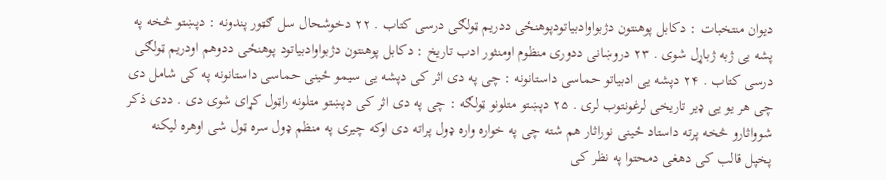دیوان منتخبات : دکابل پوهنتون دژبواوادبیاتودپوهنځی ددریم ټولګی درسی کتاب . ۲۲ دخوشحال سل ګټور پندونه : دپښتو څخه په پشه یی ژبه ژباړل شوی . ۲۳ دروښانی ددوری منظوم اومنثور ادب تاریخ : دکابل پوهنتون دژبواوادبیاتود پوهنځی ددوهم اودریم ټولګی درسی کتاب . ۲۴ دپشه یی ادبیاتو حماسی داستانونه : چی په دی اثر کی دپشه یی سیمو ځینی حماسی داستانونه په کی شامل دی چی هر یو یی ډیر تاریخی لرغونتوب لری . ۲۵ دپښتو متلونو ټولګه : چی په دی اثر کی دپښتو متلونه راټول کړای شوی دی . ددی ذکر شوواثارو څخه پرته داستاد ځینی نوراثار هم شته چی په خواره واره ډول پراته دی اوکه چیری په منظم ډول سره ټول شی اوهره لیکنه پخپل قالب کی دهغی دمحتوا په نظر کی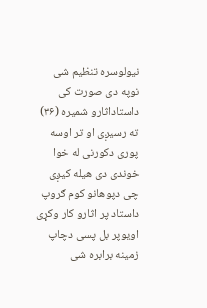نیولوسره تنظیم شی نوپه دی صورت کی داستاداثارو شمیره (۳۶) ته رسیږی او تر اوسه پوری دکورنی له خوا خوندی دی هیله کیږی چی دپوهانو کوم ګروپ داستاد پر اثارو کار وکړی اویوپر بل پسی دچاپ زمینه برابره شی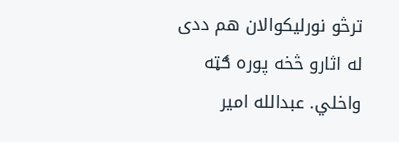ترڅو نورلیکوالان هم ددی له اثارو څخه پوره ګټه واخلي. عبدالله امير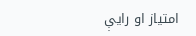امتیاز او رایې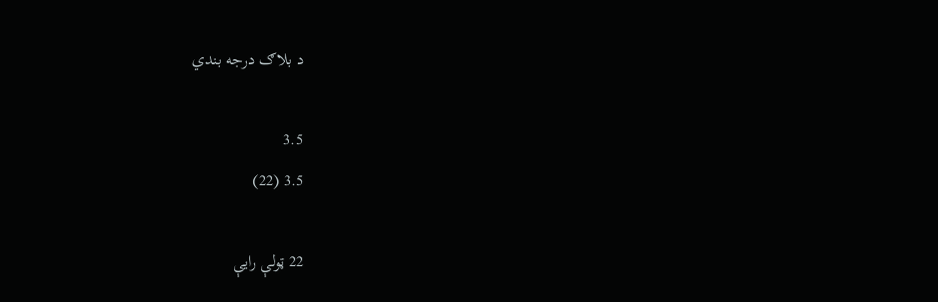د بلاګ درجه بندي

3.5
3.5 (22)

22 ټولې رایې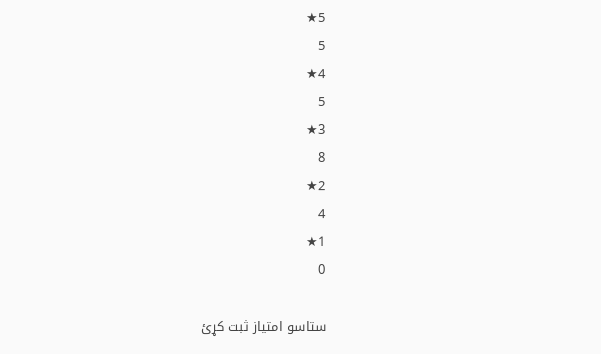5★
5
4★
5
3★
8
2★
4
1★
0

ستاسو امتیاز ثبت کړئ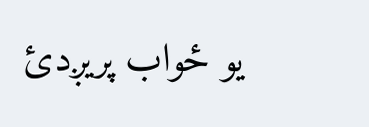یو ځواب پریږدئ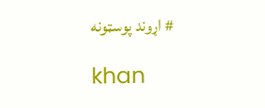# اړوند پوسټونه

khan